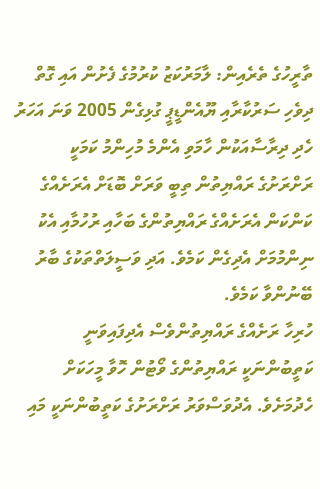ތާރީހުގެ ތެރެއިން: ލާމަރުކަޒު ކުރުމުގެ ފެށުން އައި ގޮތް
ދިވެހި ސަރުކާރާއި ޔޫއެންޑީޕީ ގުޅިގެން 2005 ވަނަ އަހަރު ހެދި ދިރާސާއަކުން ހާމަވި އެންމެ މުހިންމު ކަމަކީ ރަށްރަށުގެ ރައްޔިތުން ތިބީ ވަރަށް ބޮޑަށް އެރަށެއްގެ ކަންކަން އެރަށެއްގެ ރައްޔިތުންގެ ބަހާއި ރުހުމާއި އެކު ނިންމުމަށް އެދިގެން ކަމެވެ. އަދި ވަސީލަތްތަކުގެ ބާރު ބޭނުންވާ ކަމެވެ.
ހުރިހާ ރަށެއްގެ ރައްޔިތުންވެސް އެދިފައިވަނީ ކަތީބުންނަކީ ރައްޔިތުންގެ ވޯޓުން ހޮވާ މީހަކަށް ހެދުމަށެވެ. އެދުވަސްވަރު ރަށްރަށުގެ ކަތީބުންނަކީ މައި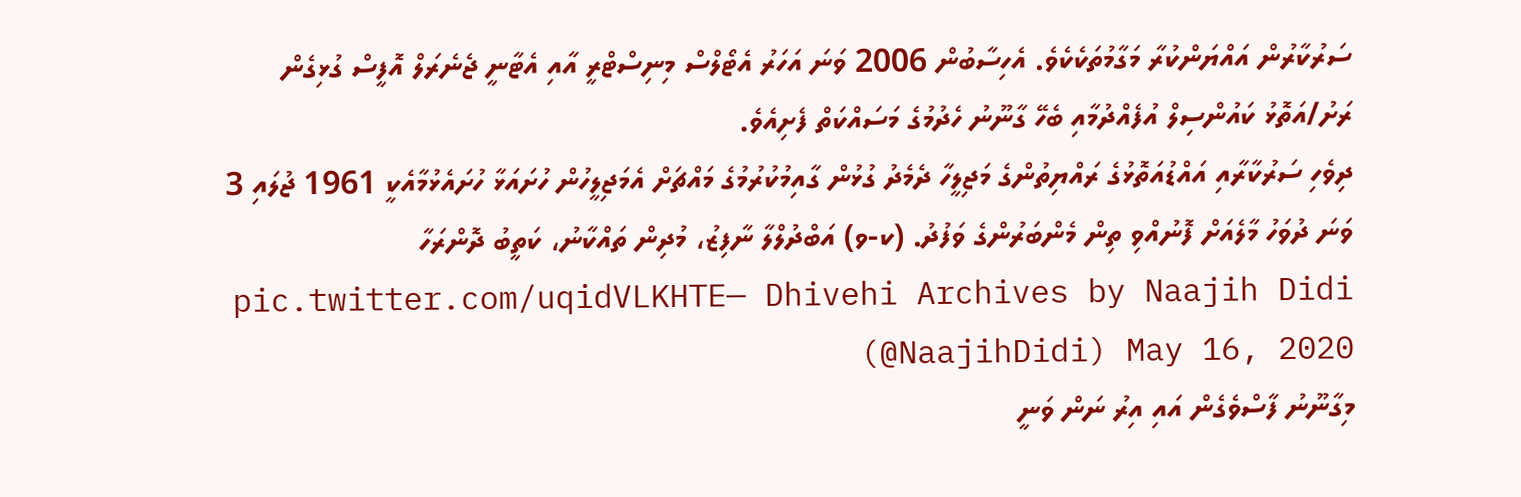ސަރުކާރުން އައްޔަންކުރާ މަގާމުތަކެކެވެ. އެހިސާބުން 2006 ވަނަ އަހަރު އެޓޯލްސް މިނިސްޓްރީ އާއި އެޓާނީ ޖެނެރަލް އޮފީސް ގުޅިގެން ރަށު/އަތޮޅު ކައުންސިލް އުފެއްދުމާއި ބެހޭ ގާނޫނު ހެދުމުގެ މަސައްކަތް ފެށިއެވެ.
ދިވެހި ސަރުކާރާއި އައްޑުއަތޮޅުގެ ރައްޔިތުންގެ މަޖިލީހާ ދެމެދު ގުޅުން ގާއިމުކުރުމުގެ މައްޗަށް އެމަޖިލީހުން ހުށައަޅާ ހުށައެޅުމާއެކީ 1961 ޖުލައި 3 ވަނަ ދުވަހު މާލެއަށް ފޮނުއްވި ތިން މެންބަރުންގެ ވަފުދު. (ކ-ވ) އަބްދުލްލާ ނާފިޒު، މުދިން ތައްކާނު، ކަތީބު ދޮންރަހާ pic.twitter.com/uqidVLKHTE— Dhivehi Archives by Naajih Didi (@NaajihDidi) May 16, 2020
މިގާނޫނު ފާސްވެގެން އައި އިރު ނަން ވަނީ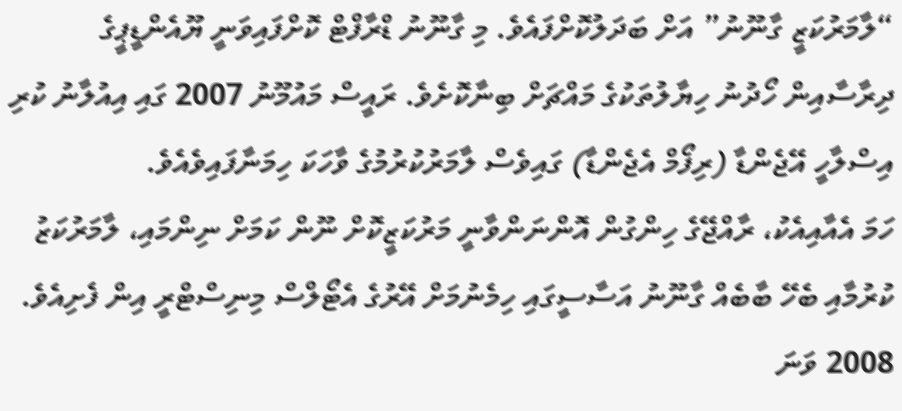“ލާމަރުކަޒީ ގާނޫނު” އަށް ބަދަލުކޮށްފައެވެ. މި ގާނޫނު ޑްރާފްޓް ކޮށްފައިވަނީ ޔޫއެންޑީޕީގެ ދިރާސާއިން ހޯދުނު ހިޔާލުތަކުގެ މައްޗަށް ބިނާކޮށެވެ. ރައީސް މައުމޫނު 2007 ގައި އިއުލާނު ކުރި އިސްލާހީ އޭޖެންޑާ (ރިފޯމް އެޖެންޑާ) ގައިވެސް ލާމަރުކުރުމުގެ ވާހަކަ ހިމަނާފައިވެއެވެ.
ހަމަ އެއާއިއެކު، ރާއްޖޭގެ ހިންގުން އޮންނަންވާނީ މަރުކަޒީކޮށް ނޫން ކަމަށް ނިންމައި، ލާމަރުކަޒު ކުރުމާއި ބެހޭ ބާބެއް ގާނޫނު އަސާސީގައި ހިމެނުމަށް އޭރުގެ އެޓޯލްސް މިނިސްޓްރީ އިން ފެށިއެވެ. 2008 ވަނަ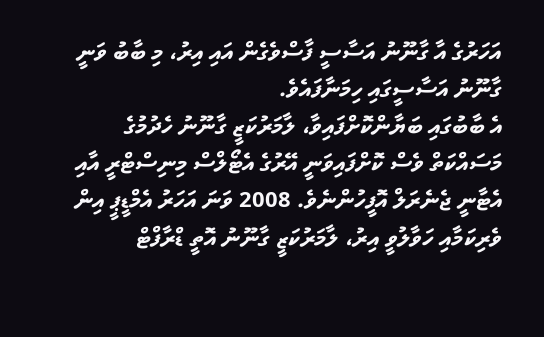އަހަރުގެ އާ ގާނޫނު އަސާސީ ފާސްވެގެން އައި އިރު، މި ބާބު ވަނީ ގާނޫނު އަސާސީގައި ހިމަނާފައެވެ.
އެ ބާބުގައި ބަޔާންކޮށްފައިވާ، ލާމަރުކަޒީ ގާނޫނު ހެދުމުގެ މަސައްކަތް ވެސް ކޮށްފައިވަނީ އޭރުގެ އެޓޯލްސް މިނިސްޓްރީ އާއި އެޓާނީ ޖެނެރަލް އޮފީހުންނެވެ. 2008 ވަނަ އަހަރު އެމްޑީޕީ އިން ވެރިކަމާއި ހަވާލުވީ އިރު، ލާމަރުކަޒީ ގާނޫނު އޮތީ ޑްރާފްޓް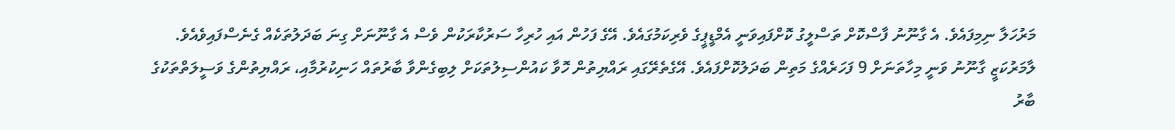މަރުހަލާ ނިމިފައެވެ. އެ ގާނޫނު ފާސްކޮށް ތަސްލީގު ކޮށްފައިވަނީ އެމްޑީޕީގެ ވެރިކަމުގައެވެ. އޭގެ ފަހުން އައި ހުރިހާ ސަރުކާރަކުން ވެސް އެ ގާނޫނަށް ގިނަ ބަދަލުތަކެއް ގެނެސްފައިވެއެވެ. ލާމަރުކަޒީ ގާނޫނު ވަނީ މިހާތަނަށް 9 ފަހަރެއްގެ މަތިން ބަދަލުކޮށްފައެވެ. އޭގެތެރޭގައި ރައްޔިތުން ހޮވާ ކައުންސިލުތަކަށް ލިބިގެންވާ ބާރުތައް ހަނިކުރުމާއި، ރައްޔިތުންގެ ވަސީލަތްތަކުގެ ބާރު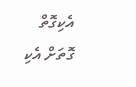އެކިގޮތް ގޮތަށް އެކި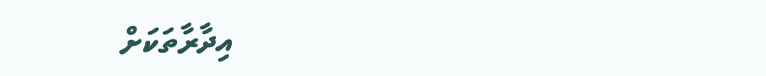އިދާރާތަކަށް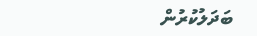ބަދަލުކުރުން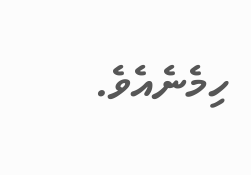ހިމެނެއެވެ.